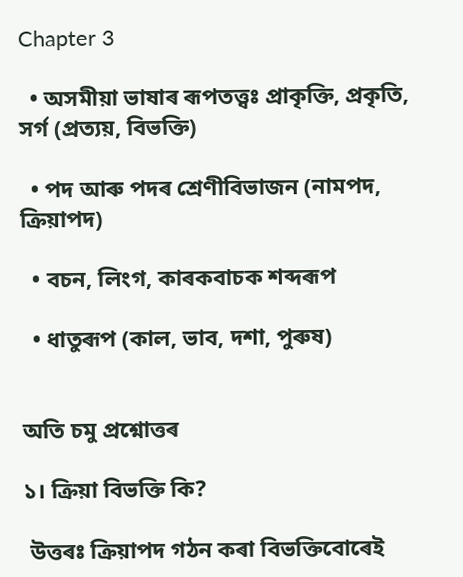Chapter 3

  • অসমীয়া ভাষাৰ ৰূপতত্ত্বঃ প্রাকৃক্তি, প্রকৃতি, সর্গ (প্রত্যয়, বিভক্তি)

  • পদ আৰু পদৰ শ্ৰেণীবিভাজন (নামপদ, ক্রিয়াপদ)

  • বচন, লিংগ, কাৰকবাচক শব্দৰূপ

  • ধাতুৰূপ (কাল, ভাব, দশা, পুৰুষ)


অতি চমু প্রশ্নোত্তৰ

১। ক্রিয়া বিভক্তি কি?

 উত্তৰঃ ক্রিয়াপদ গঠন কৰা বিভক্তিবোৰেই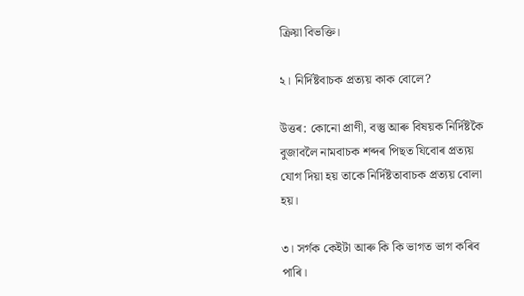ক্রিয়া বিভক্তি।

২। নির্দিষ্টবাচক প্রত্যয় কাক বোলে?

উত্তৰ: কোনো প্রাণী, বস্তু আৰু বিষয়ক নির্দিষ্টকৈ বুজাবলৈ নামবাচক শব্দৰ পিছত যিবোৰ প্রত্যয় যোগ দিয়া হয় তাকে নির্দিষ্টতাবাচক প্রত্যয় বোলা হয়।

৩। সৰ্গক কেইটা আৰু কি কি ভাগত ভাগ কৰিব পাৰি।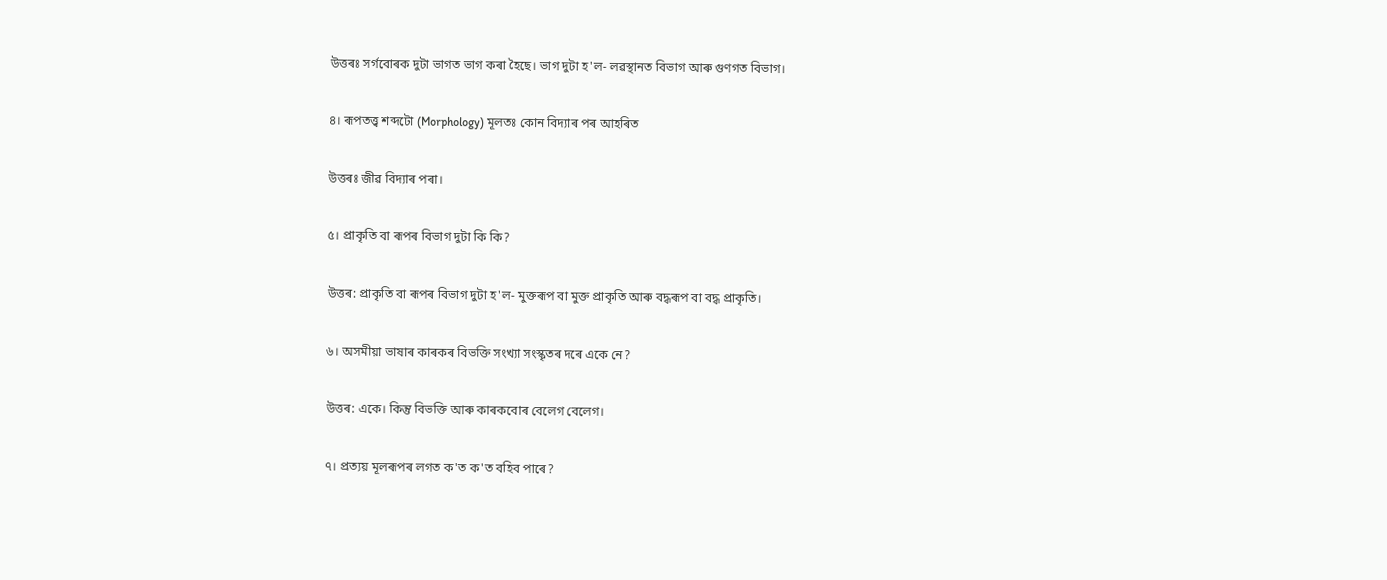উত্তৰঃ সৰ্গবোৰক দুটা ভাগত ভাগ কৰা হৈছে। ভাগ দুটা হ'ল- লৱস্থানত বিভাগ আৰু গুণগত বিভাগ।

৪। ৰূপতত্ত্ব শব্দটো (Morphology) মূলতঃ কোন বিদ্যাৰ পৰ আহৰিত

উত্তৰঃ জীৱ বিদ্যাৰ পৰা।

৫। প্রাকৃতি বা ৰূপৰ বিভাগ দুটা কি কি?

উত্তৰ: প্ৰাকৃতি বা ৰূপৰ বিভাগ দুটা হ'ল- মুক্তৰূপ বা মুক্ত প্রাকৃতি আৰু বদ্ধৰূপ বা বদ্ধ প্রাকৃতি।

৬। অসমীয়া ভাষাৰ কাৰকৰ বিভক্তি সংখ্যা সংস্কৃতৰ দৰে একে নে?

উত্তৰ: একে। কিন্তু বিভক্তি আৰু কাৰকবোৰ বেলেগ বেলেগ।

৭। প্রত্যয় মূলৰূপৰ লগত ক'ত ক'ত বহিব পাৰে?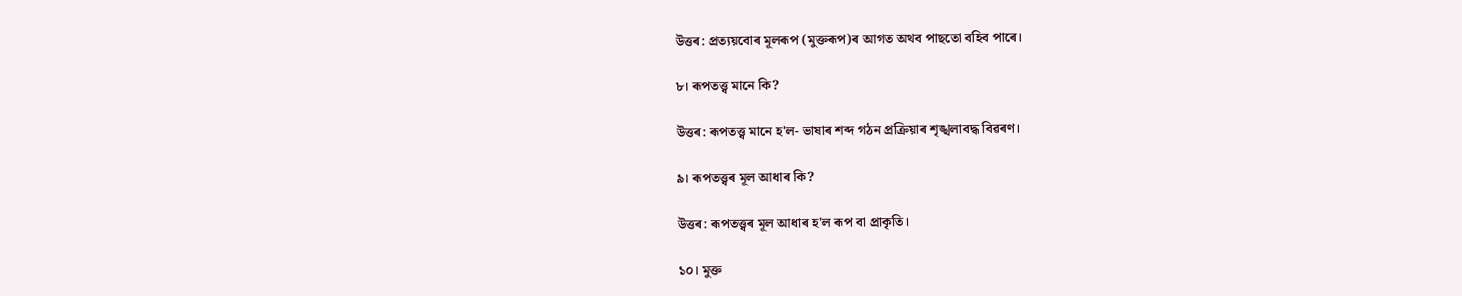উত্তৰ: প্রত্যয়বোৰ মূলৰূপ (মুক্তৰূপ)ৰ আগত অথব পাছতো বহিব পাৰে।

৮। ৰূপতত্ত্ব মানে কি?

উত্তৰ: ৰূপতত্ত্ব মানে হ'ল- ভাষাৰ শব্দ গঠন প্ৰক্ৰিয়াৰ শৃঙ্খলাবদ্ধ বিৱৰণ।

৯। ৰূপতত্ত্বৰ মূল আধাৰ কি?

উত্তৰ: ৰূপতত্ত্বৰ মূল আধাৰ হ'ল ৰূপ বা প্রাকৃতি।

১০। মুক্ত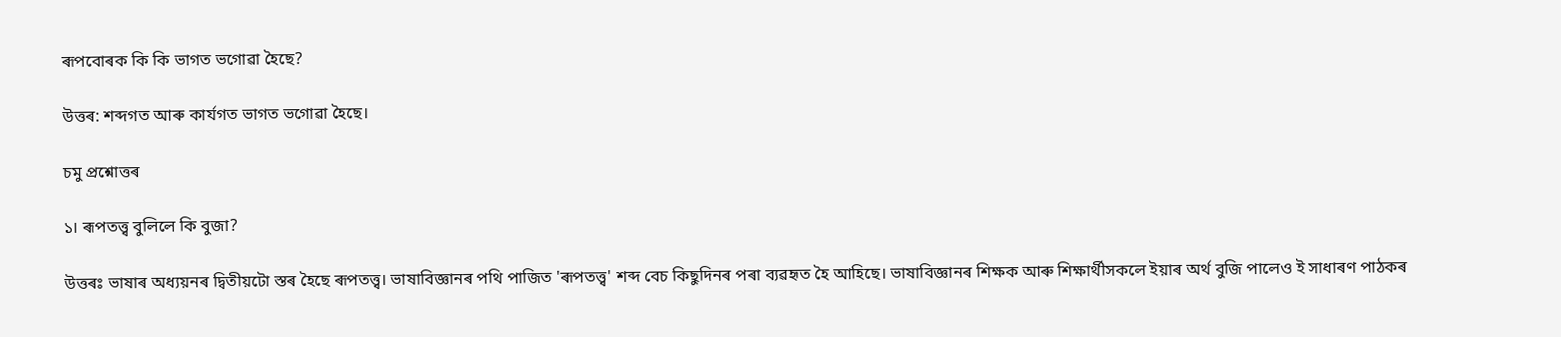ৰূপবোৰক কি কি ভাগত ভগোৱা হৈছে?

উত্তৰ: শব্দগত আৰু কাৰ্যগত ভাগত ভগোৱা হৈছে।

চমু প্রশ্নোত্তৰ

১। ৰূপতত্ত্ব বুলিলে কি বুজা?

উত্তৰঃ ভাষাৰ অধ্যয়নৰ দ্বিতীয়টো স্তৰ হৈছে ৰূপতত্ত্ব। ভাষাবিজ্ঞানৰ পথি পাজিত 'ৰূপতত্ত্ব' শব্দ বেচ কিছুদিনৰ পৰা ব্যৱহৃত হৈ আহিছে। ভাষাবিজ্ঞানৰ শিক্ষক আৰু শিক্ষার্থীসকলে ইয়াৰ অৰ্থ বুজি পালেও ই সাধাৰণ পাঠকৰ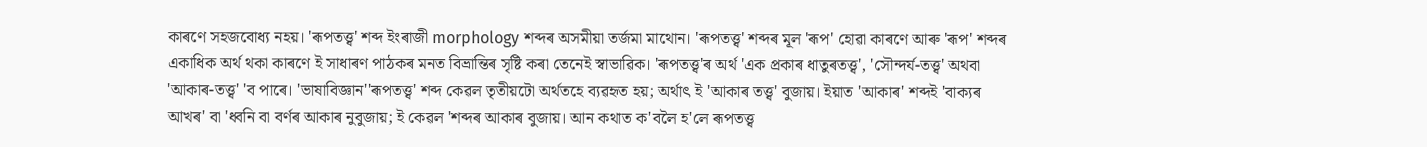কাৰণে সহজবোধ্য নহয়। 'ৰূপতত্ত্ব' শব্দ ইংৰাজী morphology শব্দৰ অসমীয়া তর্জমা মাথোন। 'ৰূপতত্ত্ব' শব্দৰ মূল 'ৰূপ' হোৱা কাৰণে আৰু 'ৰূপ' শব্দৰ একাধিক অর্থ থকা কাৰণে ই সাধাৰণ পাঠকৰ মনত বিভ্রান্তিৰ সৃষ্টি কৰা তেনেই স্বাভাৱিক। 'ৰূপতত্ত্ব'ৰ অৰ্থ 'এক প্ৰকাৰ ধাতুৰতত্ত্ব', 'সৌন্দর্য-তত্ত্ব' অথবা 'আকাৰ-তত্ত্ব' 'ব পাৰে। 'ভাষাবিজ্ঞান''ৰূপতত্ত্ব' শব্দ কেৱল তৃতীয়টো অর্থতহে ব্যৱহৃত হয়; অর্থাৎ ই 'আকাৰ তত্ত্ব' বুজায়। ইয়াত 'আকাৰ' শব্দই 'বাক্যৰ আখৰ' বা 'ধ্বনি বা বৰ্ণৰ আকাৰ নুবুজায়; ই কেৱল 'শব্দৰ আকাৰ বুজায়। আন কথাত ক'বলৈ হ'লে ৰূপতত্ত্ব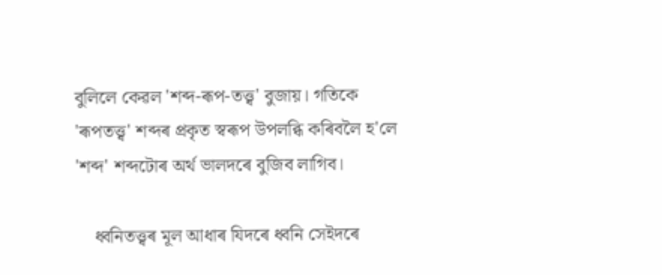বুলিলে কেৱল 'শব্দ-ৰূপ-তত্ত্ব' বুজায়। গতিকে 'ৰূপতত্ত্ব' শব্দৰ প্ৰকৃত স্বৰূপ উপলব্ধি কৰিবলৈ হ'লে 'শব্দ' শব্দটোৰ অৰ্থ ভালদৰে বুজিব লাগিব।

    ধ্বনিতত্ত্বৰ মূল আধাৰ যিদৰে ধ্বনি সেইদৰে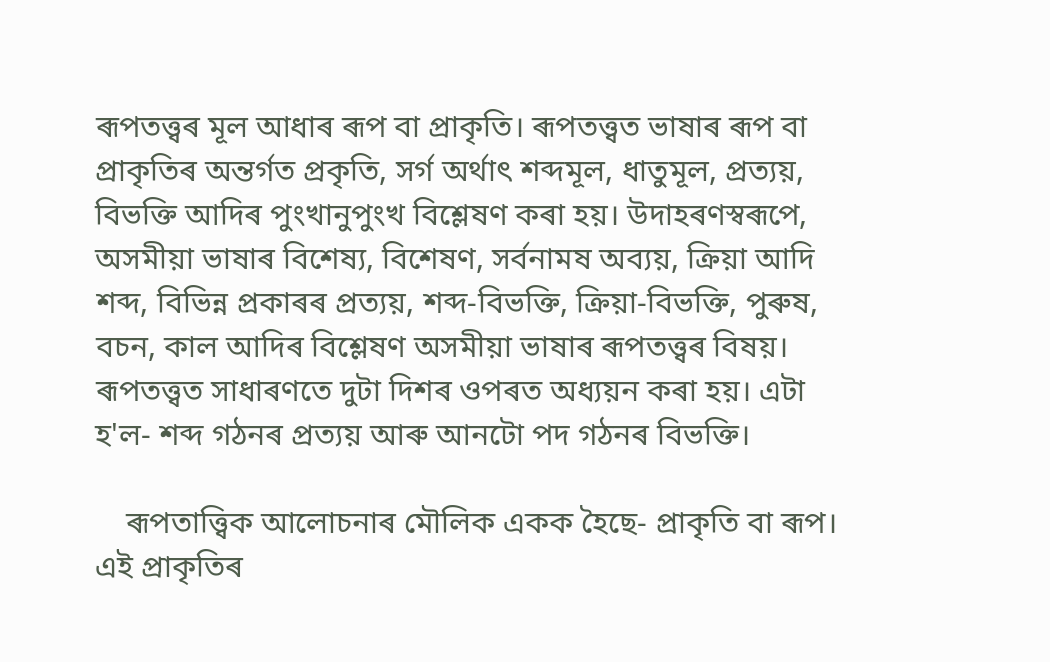ৰূপতত্ত্বৰ মূল আধাৰ ৰূপ বা প্রাকৃতি। ৰূপতত্ত্বত ভাষাৰ ৰূপ বা প্রাকৃতিৰ অন্তৰ্গত প্রকৃতি, সর্গ অর্থাৎ শব্দমূল, ধাতুমূল, প্রত্যয়, বিভক্তি আদিৰ পুংখানুপুংখ বিশ্লেষণ কৰা হয়। উদাহৰণস্বৰূপে, অসমীয়া ভাষাৰ বিশেষ্য, বিশেষণ, সর্বনামষ অব্যয়, ক্রিয়া আদি শব্দ, বিভিন্ন প্ৰকাৰৰ প্রত্যয়, শব্দ-বিভক্তি, ক্রিয়া-বিভক্তি, পুৰুষ, বচন, কাল আদিৰ বিশ্লেষণ অসমীয়া ভাষাৰ ৰূপতত্ত্বৰ বিষয়। ৰূপতত্ত্বত সাধাৰণতে দুটা দিশৰ ওপৰত অধ্যয়ন কৰা হয়। এটা হ'ল- শব্দ গঠনৰ প্রত্যয় আৰু আনটো পদ গঠনৰ বিভক্তি।

    ৰূপতাত্ত্বিক আলোচনাৰ মৌলিক একক হৈছে- প্রাকৃতি বা ৰূপ। এই প্রাকৃতিৰ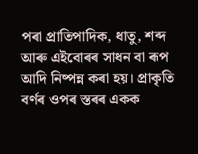পৰা প্ৰাতিপাদিক, ধাতু, শব্দ আৰু এইবোৰৰ সাধন বা ৰূপ আদি নিষ্পন্ন কৰা হয়। প্রাকৃতি বৰ্ণৰ ওপৰ স্তৰৰ একক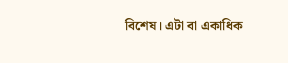বিশেষ। এটা বা একাধিক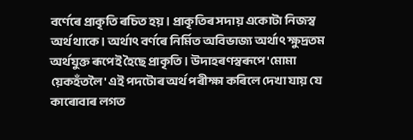বৰ্ণেৰে প্ৰাকৃতি ৰচিত হয়। প্রাকৃতিৰ সদায় একোটা নিজস্ব অর্থ থাকে। অর্থাৎ বৰ্ণৰে নিৰ্মিত অবিভাজ্য অর্থাৎ ক্ষুদ্রতম অর্থযুক্ত ৰূপেই হৈছে প্রাকৃতি। উদাহৰণস্বৰূপে 'মোমা য়েকহঁতলৈ' এই পদটোৰ অৰ্থ পৰীক্ষা কৰিলে দেখা যায় যে কাৰোবাৰ লগত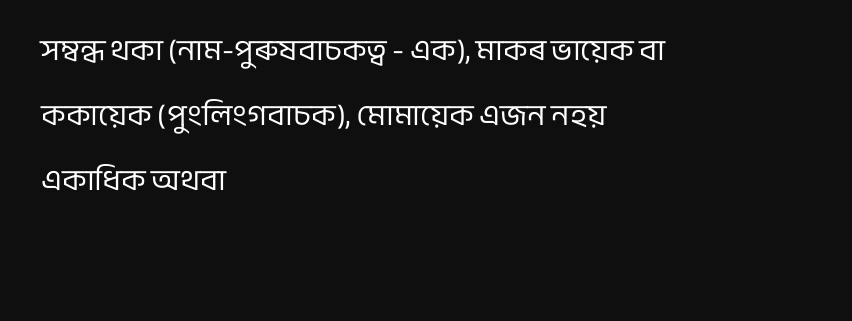সম্বন্ধ থকা (নাম-পুৰুষবাচকত্ব - এক), মাকৰ ভায়েক বা ককায়েক (পুংলিংগবাচক), মোমায়েক এজন নহয় একাধিক অথবা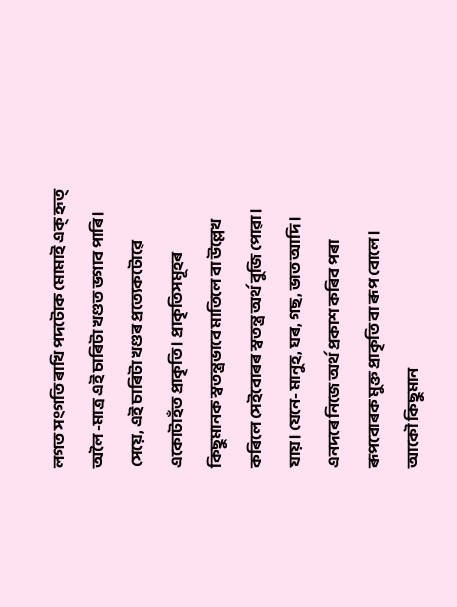লগত সংগতি ৰাখি পদটোক মোমাই এক্ হৃত্ অলৈ -মাত্র এই চাৰিটা খণ্ডত ভগাব পাৰি। সেয়ে, এই চাৰিটা খণ্ডৰ প্ৰত্যেকটোৱে একোটাহঁত প্রাকৃতি। প্রাকৃতিসমূহৰ কিছুমানক স্বতন্ত্রভাবে মাতিলে বা উল্লেখ কৰিলে সেইবোৰৰ স্বতন্ত্র অর্থ বুজি পোৱা। যায়। যেনে- মানুহ, ঘৰ, গছ, ভাত আদি। এনদৰে নিজে অৰ্থ প্ৰকাশ কৰিব পৰা ৰূপবোৰক মুক্ত প্রাকৃতি বা ৰূপ বোলে। আকৌ কিছুমান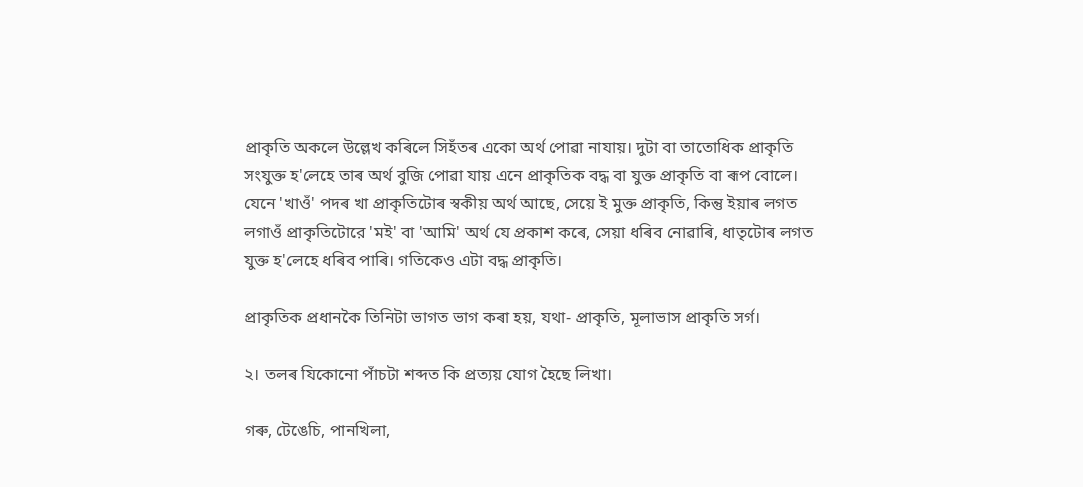প্রাকৃতি অকলে উল্লেখ কৰিলে সিহঁতৰ একো অর্থ পোৱা নাযায়। দুটা বা তাতোধিক প্রাকৃতি সংযুক্ত হ'লেহে তাৰ অৰ্থ বুজি পোৱা যায় এনে প্রাকৃতিক বদ্ধ বা যুক্ত প্রাকৃতি বা ৰূপ বোলে। যেনে 'খাওঁ' পদৰ খা প্রাকৃতিটোৰ স্বকীয় অর্থ আছে, সেয়ে ই মুক্ত প্রাকৃতি, কিন্তু ইয়াৰ লগত লগাওঁ প্রাকৃতিটোরে 'মই' বা 'আমি' অর্থ যে প্রকাশ কৰে, সেয়া ধৰিব নোৱাৰি, ধাতৃটোৰ লগত যুক্ত হ'লেহে ধৰিব পাৰি। গতিকেও এটা বদ্ধ প্রাকৃতি।

প্রাকৃতিক প্রধানকৈ তিনিটা ভাগত ভাগ কৰা হয়, যথা- প্রাকৃতি, মূলাভাস প্রাকৃতি সর্গ।

২। তলৰ যিকোনো পাঁচটা শব্দত কি প্রত্যয় যোগ হৈছে লিখা।

গৰু, টেঙেচি, পানখিলা,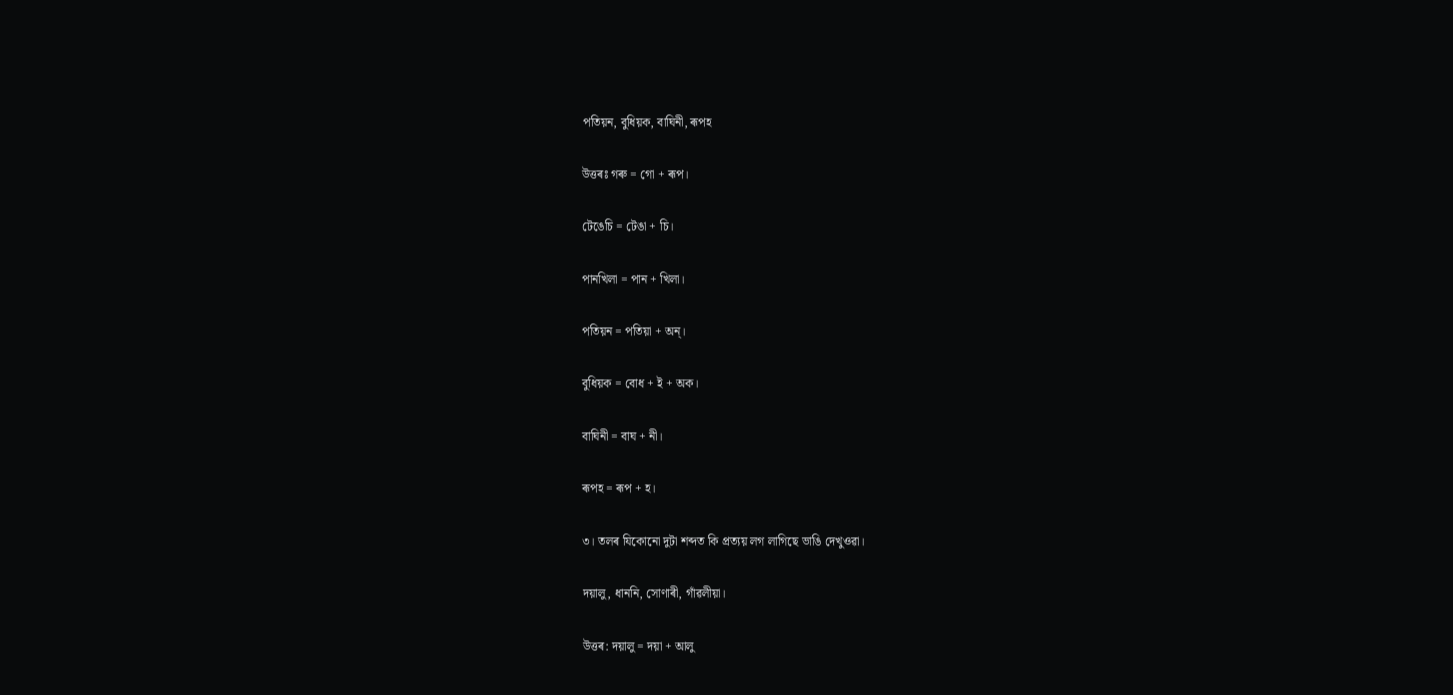পতিয়ন, বুধিয়ক, বাঘিনী, ৰূপহ

উত্তৰঃ গৰু = গো + ৰূপ।

টেঙেচি = টেঙা + চি।

পানখিলা = পান + খিলা।

পতিয়ন = পতিয়া + অন্।

বুধিয়ক = বোধ + ই + অক।

বাঘিনী = বাঘ + নী।

ৰূপহ = ৰূপ + হ।

৩। তলৰ যিকোনো দুটা শব্দত কি প্রত্যয় লগ লাগিছে ভাঙি দেখুওৱা।

দয়ালু, ধাননি, সোণাৰী, গাঁৱলীয়া।

উত্তৰ: দয়ালু = দয়া + আলু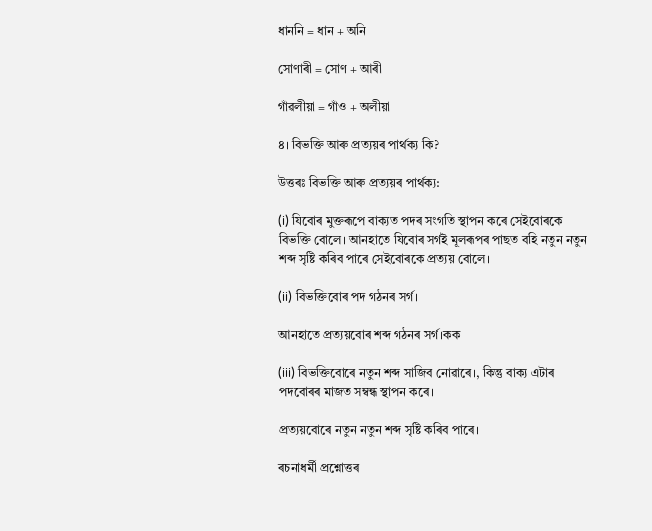ধাননি = ধান + অনি

সোণাৰী = সোণ + আৰী

গাঁৱলীয়া = গাঁও + অলীয়া

৪। বিভক্তি আৰু প্রত্যয়ৰ পাৰ্থক্য কি?

উত্তৰঃ বিভক্তি আৰু প্ৰত্যয়ৰ পাৰ্থক্য:

(i) যিবোৰ মুক্তৰূপে বাক্যত পদৰ সংগতি স্থাপন কৰে সেইবোৰকে বিভক্তি বোলে। আনহাতে যিবোৰ সৰ্গই মূলৰূপৰ পাছত বহি নতুন নতুন শব্দ সৃষ্টি কৰিব পাৰে সেইবোৰকে প্রত্যয় বোলে।

(ii) বিভক্তিবোৰ পদ গঠনৰ সৰ্গ।

আনহাতে প্রত্যয়বোৰ শব্দ গঠনৰ সৰ্গ।কক

(iii) বিভক্তিবোৰে নতুন শব্দ সাজিব নোৱাৰে।, কিন্তু বাক্য এটাৰ পদবোৰৰ মাজত সম্বন্ধ স্থাপন কৰে।

প্রত্যয়বোৰে নতুন নতুন শব্দ সৃষ্টি কৰিব পাৰে।

ৰচনাধৰ্মী প্রশ্নোত্তৰ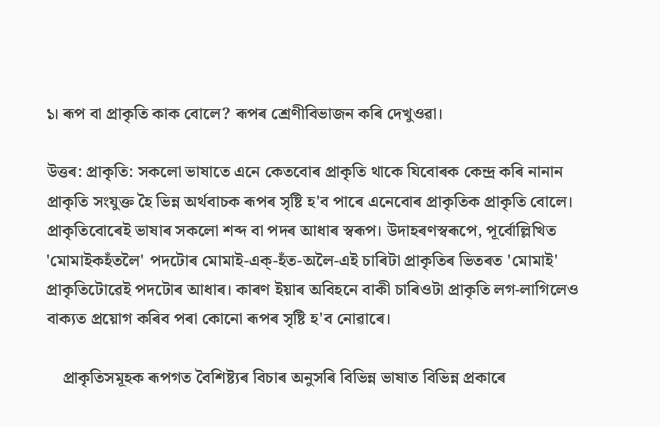১। ৰূপ বা প্রাকৃতি কাক বোলে? ৰূপৰ শ্ৰেণীবিভাজন কৰি দেখুওৱা।

উত্তৰ: প্রাকৃতি: সকলো ভাষাতে এনে কেতবোৰ প্ৰাকৃতি থাকে যিবোৰক কেন্দ্ৰ কৰি নানান প্রাকৃতি সংযুক্ত হৈ ভিন্ন অর্থবাচক ৰূপৰ সৃষ্টি হ'ব পাৰে এনেবোৰ প্রাকৃতিক প্রাকৃতি বোলে। প্রাকৃতিবোৰেই ভাষাৰ সকলো শব্দ বা পদৰ আধাৰ স্বৰূপ। উদাহৰণস্বৰূপে, পূর্বোল্লিখিত 'মোমাইকহঁতলৈ' পদটোৰ মোমাই-এক্-হঁত-অলৈ-এই চাৰিটা প্রাকৃতিৰ ভিতৰত 'মোমাই' প্রাকৃতিটোৱেই পদটোৰ আধাৰ। কাৰণ ইয়াৰ অবিহনে বাকী চাৰিওটা প্রাকৃতি লগ-লাগিলেও বাক্যত প্রয়োগ কৰিব পৰা কোনো ৰূপৰ সৃষ্টি হ'ব নোৱাৰে।

    প্রাকৃতিসমূহক ৰূপগত বৈশিষ্ট্যৰ বিচাৰ অনুসৰি বিভিন্ন ভাষাত বিভিন্ন প্ৰকাৰে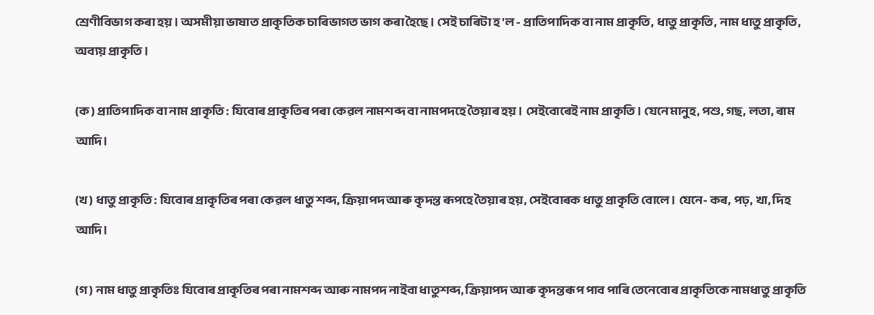শ্রেণীবিভাগ কৰা হয়। অসমীয়া ভাষাত প্রাকৃতিক চাৰিভাগত ভাগ কৰা হৈছে। সেই চাৰিটা হ'ল - প্রাতিপাদিক বা নাম প্রাকৃতি, ধাতু প্রাকৃতি, নাম ধাতু প্রাকৃতি, অব্যয় প্রাকৃতি।

(ক) প্রাতিপাদিক বা নাম প্রাকৃতি: যিবোৰ প্ৰাকৃতিৰ পৰা কেৱল নামশব্দ বা নামপদহে তৈয়াৰ হয়। সেইবোৰেই নাম প্রাকৃতি। যেনে মানুহ, পশু, গছ, লতা, ৰাম আদি।

(খ) ধাতু প্রাকৃতি: যিবোৰ প্ৰাকৃতিৰ পৰা কেৱল ধাতু শব্দ, ক্রিয়াপদ আৰু কৃদন্ত ৰূপহে তৈয়াৰ হয়, সেইবোৰক ধাতু প্রাকৃতি বোলে। যেনে- কৰ, পঢ়, খা, দিহ আদি।

(গ) নাম ধাতু প্রাকৃতিঃ যিবোৰ প্ৰাকৃতিৰ পৰা নামশব্দ আৰু নামপদ নাইবা ধাতুশব্দ, ক্রিয়াপদ আৰু কৃদন্তৰূপ পাব পাৰি তেনেবোৰ প্ৰাকৃতিকে নামধাতু প্রাকৃতি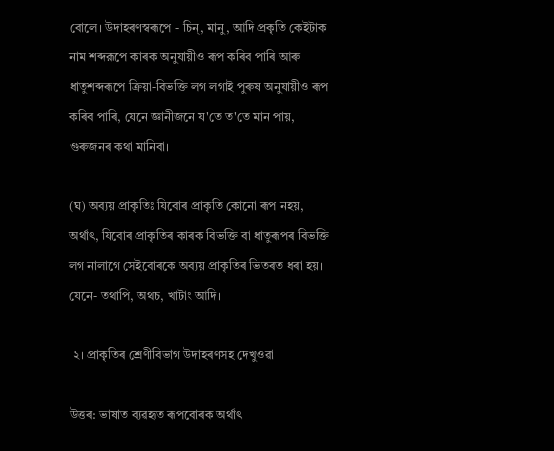বোলে। উদাহৰণস্বৰূপে - চিন্, মানু, আদি প্রকৃতি কেইটাক নাম শব্দরূপে কাৰক অনুযায়ীও ৰূপ কৰিব পাৰি আৰু ধাতুশব্দৰূপে ক্রিয়া-বিভক্তি লগ লগাই পুৰুষ অনুযায়ীও ৰূপ কৰিব পাৰি, যেনে জ্ঞানীজনে য'তে ত'তে মান পায়, গুৰুজনৰ কথা মানিবা।

(ঘ) অব্যয় প্রাকৃতিঃ যিবোৰ প্ৰাকৃতি কোনো ৰূপ নহয়, অর্থাৎ, যিবোৰ প্ৰাকৃতিৰ কাৰক বিভক্তি বা ধাতুৰূপৰ বিভক্তি লগ নালাগে সেইবোৰকে অব্যয় প্রাকৃতিৰ ভিতৰত ধৰা হয়। যেনে- তথাপি, অথচ, খাটাং আদি।

 ২। প্রাকৃতিৰ শ্ৰেণীবিভাগ উদাহৰণসহ দেখুওৱা

উত্তৰ: ভাষাত ব্যৱহৃত ৰূপবোৰক অৰ্থাৎ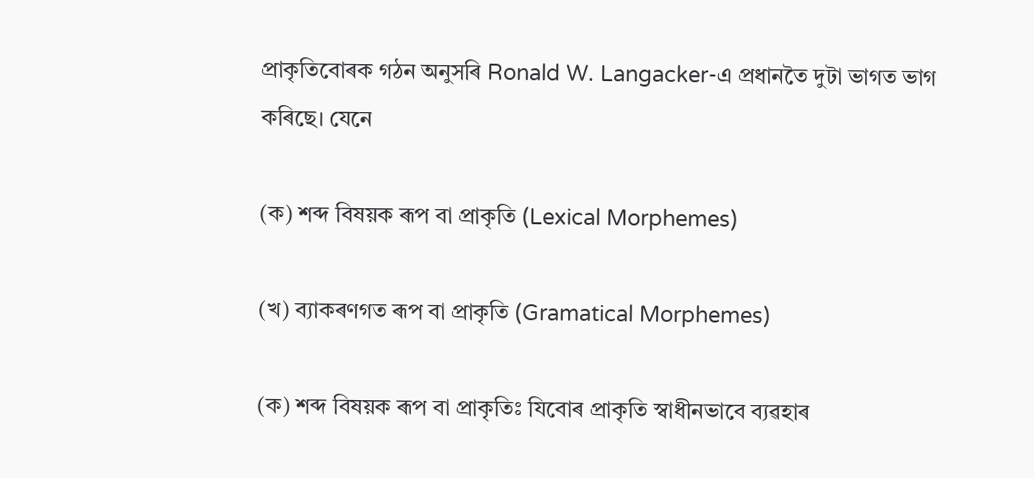প্রাকৃতিবোৰক গঠন অনুসৰি Ronald W. Langacker-এ প্রধানতৈ দুটা ভাগত ভাগ কৰিছে। যেনে

(ক) শব্দ বিষয়ক ৰূপ বা প্রাকৃতি (Lexical Morphemes)

(খ) ব্যাকৰণগত ৰূপ বা প্রাকৃতি (Gramatical Morphemes)

(ক) শব্দ বিষয়ক ৰূপ বা প্রাকৃতিঃ যিবোৰ প্ৰাকৃতি স্বাধীনভাবে ব্যৱহাৰ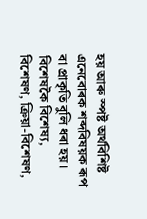হয় আৰু স্পষ্ট অর্থবিশিষ্ট এনেবোৰক শব্দবিষয়ক ৰূপ বা প্রাকৃতি বুলি ধৰা হয়। বিশেষকৈ বিশেষ্য, বিশেষণ, ক্রিয়া-বিশেষণ,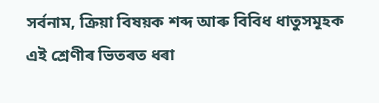সর্বনাম, ক্রিয়া বিষয়ক শব্দ আৰু বিবিধ ধাতুসমূহক এই শ্ৰেণীৰ ভিতৰত ধৰা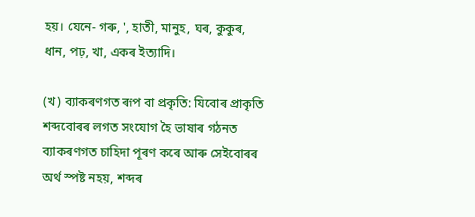হয়। যেনে- গৰু, ', হাতী, মানুহ, ঘৰ, কুকুৰ, ধান, পঢ়, খা, একৰ ইত্যাদি।

(খ) ব্যাকৰণগত ৰূপ বা প্রকৃতি: যিবোৰ প্ৰাকৃতি শব্দবোৰৰ লগত সংযোগ হৈ ভাষাৰ গঠনত ব্যাকৰণগত চাহিদা পূৰণ কৰে আৰু সেইবোৰৰ অৰ্থ স্পষ্ট নহয়, শব্দৰ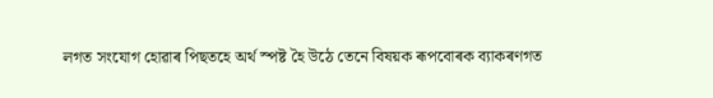লগত সংযোগ হোৱাৰ পিছতহে অর্থ স্পষ্ট হৈ উঠে তেনে বিষয়ক ৰূপবোৰক ব্যাকৰণগত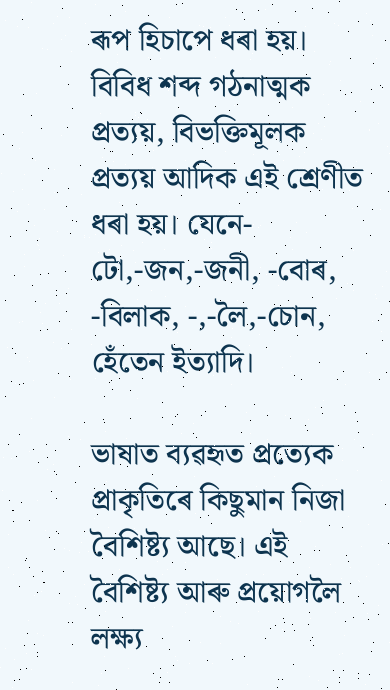ৰূপ হিচাপে ধৰা হয়। বিবিধ শব্দ গঠনাত্মক প্রত্যয়, বিভক্তিমূলক প্রত্যয় আদিক এই শ্রেণীত ধৰা হয়। যেনে-টো,-জন,-জনী, -বোৰ, -বিলাক, -,-লৈ,-চোন, হেঁতেন ইত্যাদি।

ভাষাত ব্যৱহৃত প্রত্যেক প্রাকৃতিৰে কিছুমান নিজা বৈশিষ্ট্য আছে। এই বৈশিষ্ট্য আৰু প্রয়োগলৈ লক্ষ্য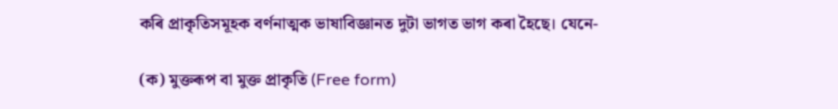কৰি প্ৰাকৃতিসমূহক বর্ণনাত্মক ভাষাবিজ্ঞানত দুটা ভাগত ভাগ কৰা হৈছে। যেনে-

(ক) মুক্তৰূপ বা মুক্ত প্রাকৃতি (Free form)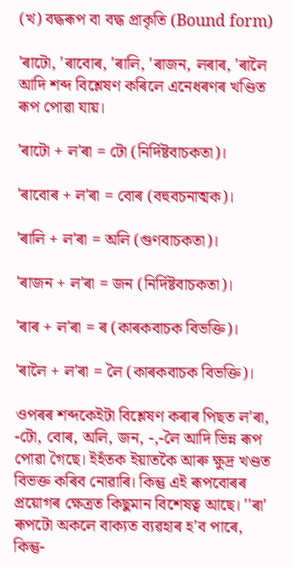(খ) বদ্ধৰূপ বা বদ্ধ প্রাকৃতি (Bound form)

'ৰাটো, 'ৰাবোৰ, 'ৰালি, 'ৰাজন, লৰাৰ, 'ৰালৈ আদি শব্দ বিশ্লেষণ কৰিলে এনেধৰণৰ খণ্ডিত ৰূপ পোৱা যায়।

'ৰাটো + ল'ৰা = টো (নির্দিষ্টবাচকতা)।

'ৰাবোৰ + ল'ৰা = বোৰ (বহুবচনাত্মক)।

'ৰালি + ল'ৰা = অলি (গুণবাচকতা)।

'ৰাজন + ল'ৰা = জন (নির্দিষ্টবাচকতা)।

'ৰাৰ + ল'ৰা = ৰ (কাৰকবাচক বিভক্তি)।

'ৰালৈ + ল'ৰা = লৈ (কাৰকবাচক বিভক্তি)।

ওপৰৰ শব্দকেইটা বিশ্লেষণ কৰাৰ পিছত ল'ৰা, -টো, বোৰ, অলি, জন, -,-লৈ আদি ভিন্ন ৰূপ পোৱা গৈছে। ইহঁতক ইয়াতকৈ আৰু ক্ষুদ্র খণ্ডত বিভক্ত কৰিব নোৱাৰি। কিন্তু এই ৰূপবোৰৰ প্ৰয়োগৰ ক্ষেত্ৰত কিছুমান বিশেষত্ব আছে। ''ৰা' ৰূপটো অকলে বাক্যত ব্যৱহাৰ হ'ব পাৰে, কিন্তু-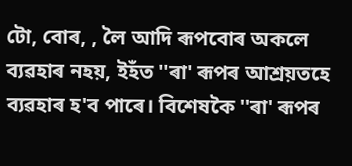টো, বোৰ, , লৈ আদি ৰূপবোৰ অকলে ব্যৱহাৰ নহয়, ইহঁত ''ৰা' ৰূপৰ আশ্ৰয়তহে ব্যৱহাৰ হ'ব পাৰে। বিশেষকৈ ''ৰা' ৰূপৰ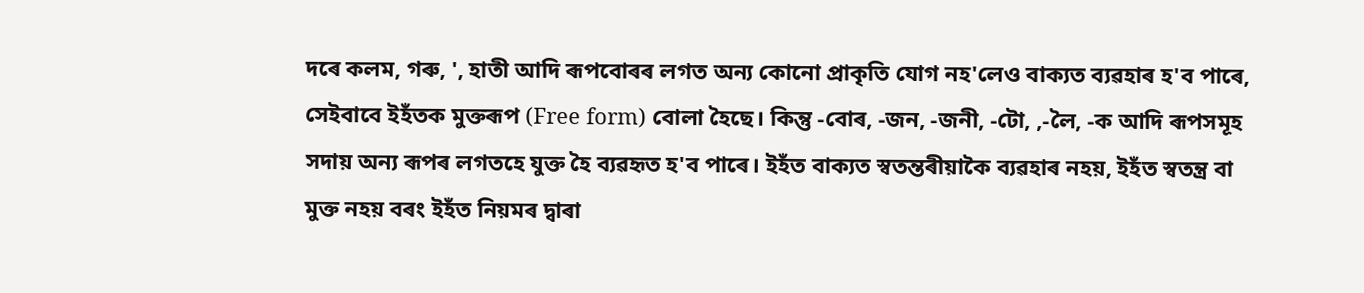দৰে কলম, গৰু, ', হাতী আদি ৰূপবোৰৰ লগত অন্য কোনো প্রাকৃতি যোগ নহ'লেও বাক্যত ব্যৱহাৰ হ'ব পাৰে, সেইবাবে ইহঁতক মুক্তৰূপ (Free form) বোলা হৈছে। কিন্তু -বোৰ, -জন, -জনী, -টো, ,-লৈ, -ক আদি ৰূপসমূহ সদায় অন্য ৰূপৰ লগতহে যুক্ত হৈ ব্যৱহৃত হ'ব পাৰে। ইহঁত বাক্যত স্বতন্তৰীয়াকৈ ব্যৱহাৰ নহয়, ইহঁত স্বতন্ত্র বা মুক্ত নহয় বৰং ইহঁত নিয়মৰ দ্বাৰা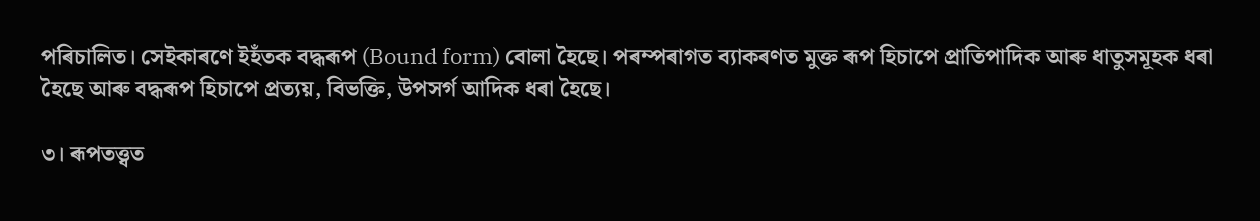পৰিচালিত। সেইকাৰণে ইহঁতক বদ্ধৰূপ (Bound form) বোলা হৈছে। পৰম্পৰাগত ব্যাকৰণত মুক্ত ৰূপ হিচাপে প্রাতিপাদিক আৰু ধাতুসমূহক ধৰা হৈছে আৰু বদ্ধৰূপ হিচাপে প্রত্যয়, বিভক্তি, উপসর্গ আদিক ধৰা হৈছে।

৩। ৰূপতত্ত্বত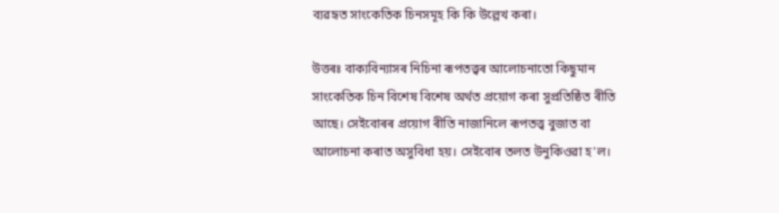ব্যৱহৃত সাংকেতিক চিনসমূহ কি কি উল্লেখ কৰা।

উত্তৰঃ বাক্যবিন্যাসৰ নিচিনা ৰূপতত্ত্বৰ আলোচনাতো কিছুমান সাংকেতিক চিন বিশেষ বিশেষ অৰ্থত প্ৰয়োগ কৰা সুপ্রতিষ্ঠিত ৰীতি আছে। সেইবোৰৰ প্ৰয়োগ ৰীতি নাজানিলে ৰূপতত্ত্ব বুজাত বা আলোচনা কৰাত অসুবিধা হয়। সেইবোৰ তলত উনুকিওৱা হ'ল।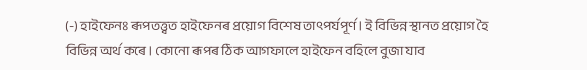(-) হাইফেনঃ ৰূপতত্ত্বত হাইফেনৰ প্ৰয়োগ বিশেষ তাৎপর্যপূর্ণ। ই বিভিন্ন স্থানত প্রয়োগ হৈ বিভিন্ন অৰ্থ কৰে। কোনো ৰূপৰ ঠিক আগফালে হাইফেন বহিলে বুজা যাব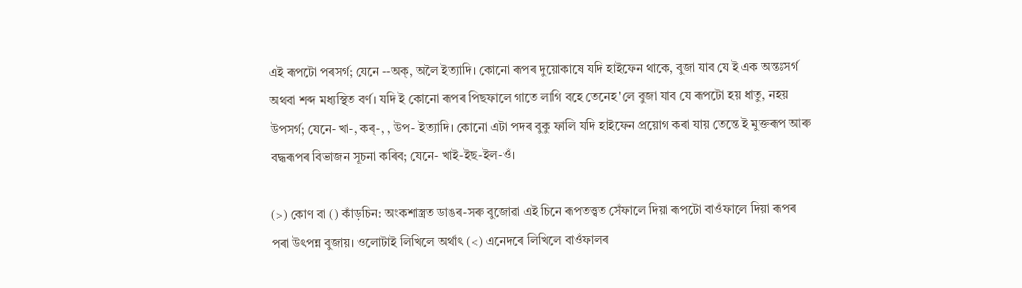এই ৰূপটো পৰসৰ্গ; যেনে --অক্, অলৈ ইত্যাদি। কোনো ৰূপৰ দুয়োকাষে যদি হাইফেন থাকে, বুজা যাব যে ই এক অন্তঃসর্গ অথবা শব্দ মধ্যস্থিত বর্ণ। যদি ই কোনো ৰূপৰ পিছফালে গাতে লাগি বহে তেনেহ'লে বুজা যাব যে ৰূপটো হয় ধাতু, নহয় উপসর্গ; যেনে- খা-, কৰ্-, , উপ- ইত্যাদি। কোনো এটা পদৰ বুকু ফালি যদি হাইফেন প্রয়োগ কৰা যায় তেন্তে ই মুক্তৰূপ আৰু বদ্ধৰূপৰ বিভাজন সূচনা কৰিব; যেনে- খাই-ইছ-ইল-ওঁ।

(>) কোণ বা () কাঁড়চিন: অংকশাস্ত্ৰত ডাঙৰ-সৰু বুজোৱা এই চিনে ৰূপতত্ত্বত সেঁফালে দিয়া ৰূপটো বাওঁফালে দিয়া ৰূপৰ পৰা উৎপন্ন বুজায়। ওলোটাই লিখিলে অর্থাৎ (<) এনেদৰে লিখিলে বাওঁফালৰ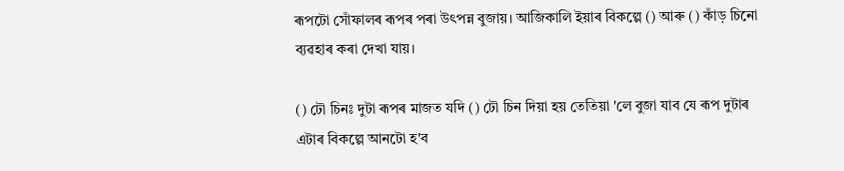ৰূপটো সোঁফালৰ ৰূপৰ পৰা উৎপন্ন বুজায়। আজিকালি ইয়াৰ বিকল্পে () আৰু () কাঁড় চিনো ব্যৱহাৰ কৰা দেখা যায়।

() ঢৌ চিনঃ দুটা ৰূপৰ মাজত যদি () ঢৌ চিন দিয়া হয় তেতিয়া 'লে বুজা যাব যে ৰূপ দুটাৰ এটাৰ বিকল্পে আনটো হ'ব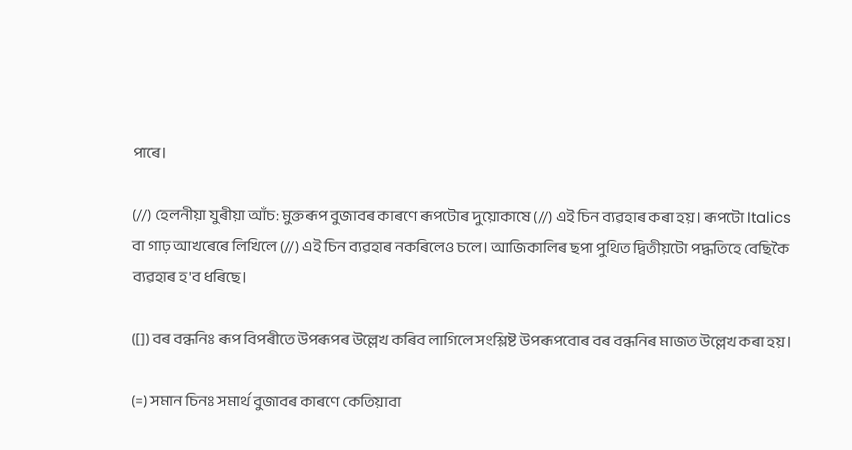পাৰে।

(//) হেলনীয়া যুৰীয়া আঁচ: মুক্তৰূপ বুজাবৰ কাৰণে ৰূপটোৰ দুয়োকাষে (//) এই চিন ব্যৱহাৰ কৰা হয়। ৰূপটো Italics বা গাঢ় আখৰেৰে লিখিলে (//) এই চিন ব্যৱহাৰ নকৰিলেও চলে। আজিকালিৰ ছপা পুথিত দ্বিতীয়টো পদ্ধতিহে বেছিকৈ ব্যৱহাৰ হ'ব ধৰিছে।

([]) বৰ বন্ধনিঃ ৰূপ বিপৰীতে উপৰূপৰ উল্লেখ কৰিব লাগিলে সংশ্লিষ্ট উপৰূপবোৰ বৰ বন্ধনিৰ মাজত উল্লেখ কৰা হয়।

(=) সমান চিনঃ সমার্থ বুজাবৰ কাৰণে কেতিয়াবা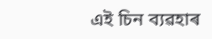এই চিন ব্যৱহাৰ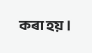কৰা হয়।